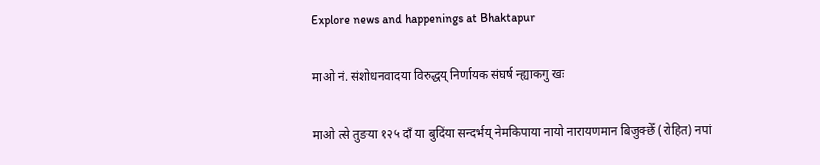Explore news and happenings at Bhaktapur

माओ नं. संशोधनवादया विरुद्धय् निर्णायक संघर्ष न्ह्याकगु खः

माओ त्से तुङया १२५ दाँ या बुदिंया सन्दर्भय् नेमकिपाया नायो नारायणमान बिजुक्छेँ (रोहित) नपां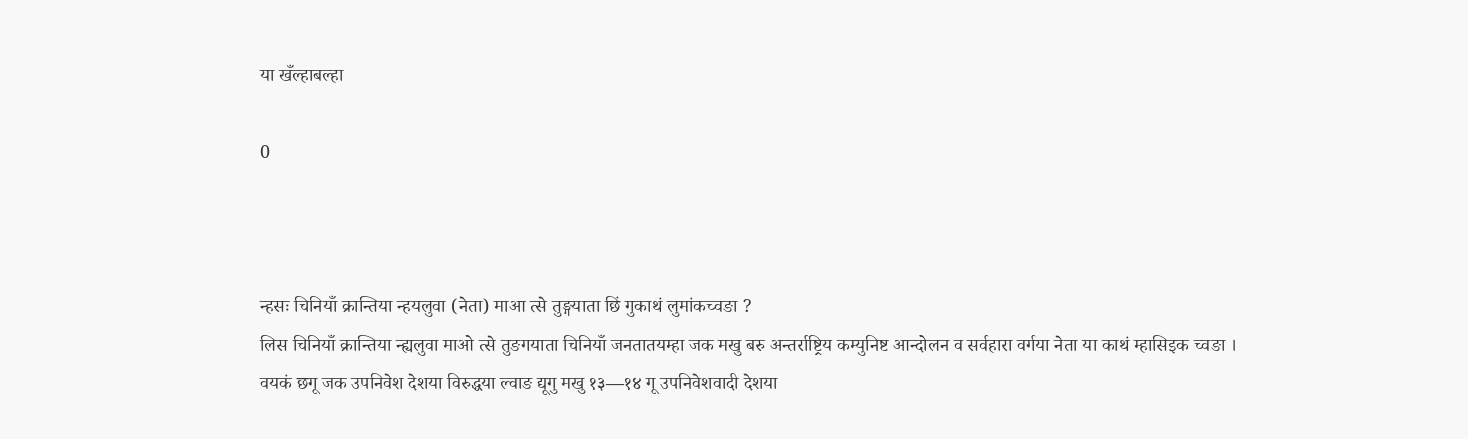या खँल्हाबल्हा

0



न्हसः चिनियाँ क्रान्तिया न्हयलुवा (नेता) माआ त्से तुङ्गयाता छिं गुकाथं लुमांकच्वङा ?
लिस चिनियाँ क्रान्तिया न्ह्यलुवा माओ त्से तुङगयाता चिनियाँ जनतातयम्हा जक मखु बरु अन्तर्राष्ट्रिय कम्युनिष्ट आन्दोलन व सर्वहारा वर्गया नेता या काथं म्हासिइक च्वङा । वयकं छगू जक उपनिवेश देशया विरुद्धया ल्वाङ द्यूगु मखु १३—१४ गू उपनिवेशवादी देशया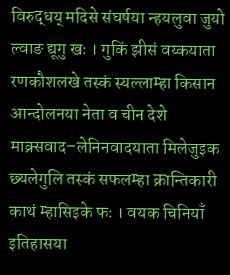विरुद्धय् मदिसे संघर्षया न्हयलुवा जुयो ल्वाङ द्यूगु खः । गुकिं झीसं वय्कयाता रणकौशलखे तस्कं स्यल्लाम्हा किसान आन्दोलनया नेता व चीन देशे माक्र्सवाद–लेनिनवादयाता मिलेजुइक छ्यलेगुलि तस्कं सफलम्हा क्रान्तिकारी काथं म्हासिइके फः । वयक चिनियाँ इतिहासया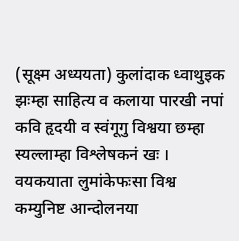(सूक्ष्म अध्ययता) कुलांदाक ध्वाथुइक झःम्हा साहित्य व कलाया पारखी नपां कवि हृदयी व स्वंगूगु विश्वया छम्हा स्यल्लाम्हा विश्लेषकनं खः । वयकयाता लुमांकेफःसा विश्व कम्युनिष्ट आन्दोलनया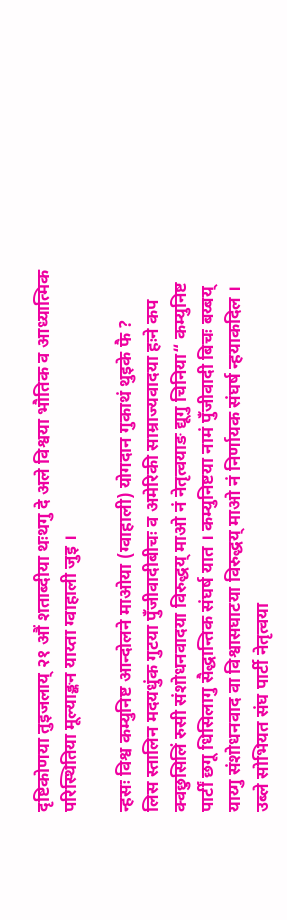दृष्टिकोणया तुइजलाय् २१ औं शताब्दीया थःथगु दे अले विश्वया भौतिक व आध्यात्मिक परिस्थितिया मूल्याङ्कन याय्ता ग्वाहाली जुइ ।

न्हसः विश्व कम्युनिष्ट आन्दोलने माओया (ग्वाहाली) योगदान गुकाथं थुइके फै ?
लिस स्तालिन मदयधुंक गुटया पुँजीवादीबीचः व अमेरिकी साम्राज्यवादया हःने कप क्वछुसिलिं रुसी संशोधनवादया विरुद्धय् माओ नं नेतृत्वयाङ द्यूगु चिनिया“ कम्युनिष्ट पार्टीं छगू धिसिलागु सैद्धान्तिक संघर्ष यात । कम्युनिष्टया नामं पुँजीवादी बिचः बय्बय् याय्गु संशोधनवाद वा विश्वासघाटया विरुद्धय् माओ नं निर्णायक संघर्ष न्हयाकदिल । उब्ले सोभियत संघ पार्टी नेतृत्वया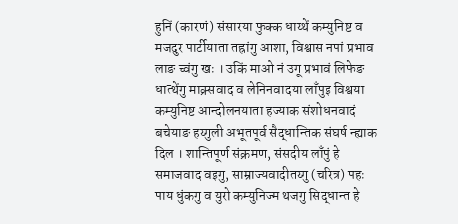हुनिं (कारणं) संसारया फुक्क धाय्थें कम्युनिष्ट व मजदुर पार्टीयाता तह्रांगु आशा, विश्वास नपां प्रभाव लाङ च्वंगु खः । उकिं माओ नं उगू प्रभावं लिफेङ धात्थेंगु माक्र्सवाद व लेनिनवादया लाँपुइ विश्वया कम्युनिष्ट आन्दोलनयाता हज्याक संशोधनवादं बचेयाङ हय्गुली अभूतपूर्व सैद्धान्तिक संघर्ष न्ह्याक दिल । शान्तिपूर्ण संक्रमण, संसदीय लाँपुं हे समाजवाद वइगु, साम्राज्यवादीतय्गु (चरित्र) पहः पाय धुंकगु व युरो कम्युनिज्म थजगु सिद्धान्त हे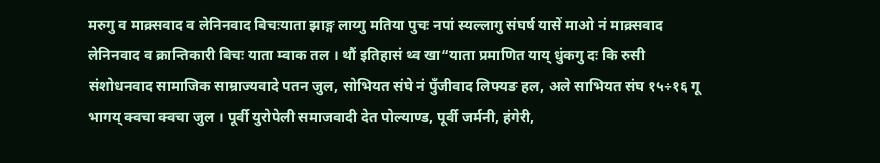मरुगु व माक्र्सवाद व लेनिनवाद बिचःयाता झाङ्ग लाय्गु मतिया पुचः नपां स्यल्लागु संघर्ष यासें माओ नं माक्र्सवाद लेनिनवाद व क्रान्तिकारी बिचः याता म्वाक तल । थौं इतिहासं थ्व खा“याता प्रमाणित याय् धुंकगु दः कि रुसी संशोधनवाद सामाजिक साम्राज्यवादे पतन जुल, सोभियत संघे नं पुँजीवाद लिफ्यङ हल, अले साभियत संघ १५÷१६ गू भागय् क्वचा क्वचा जुल । पूर्वी युरोपेली समाजवादी देत पोल्याण्ड, पूर्वी जर्मनी, हंगेरी,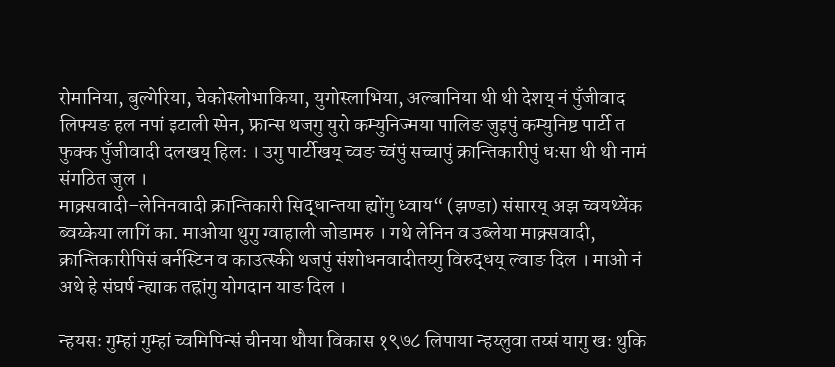रोमानिया, बुल्गेरिया, चेकोस्लोभाकिया, युगोस्लाभिया, अल्बानिया थी थी देशय् नं पुँजीवाद लिफ्यङ हल नपां इटाली स्पेन, फ्रान्स थजगु युरो कम्युनिज्मया पालिङ जुइपुं कम्युनिष्ट पार्टी त फुक्क पुँजीवादी दलखय् हिलः । उगु पार्टीखय् च्वङ च्वंपुं सच्चापुं क्रान्तिकारीपुं धःसा थी थी नामं संगठित जुल ।
माक्र्सवादी–लेनिनवादी क्रान्तिकारी सिद्धान्तया ह्योंगु ध्वाय“ (झण्डा) संसारय् अझ च्वयथ्येंक ब्वय्केया लागिं का. माओया थुगु ग्वाहाली जोडामरु । गथे लेनिन व उब्लेया माक्र्सवादी, क्रान्तिकारीपिसं बर्नस्टिन व काउत्स्की थजपुं संशोधनवादीतय्गु विरुद्धय् ल्वाङ दिल । माओ नं अथे हे संघर्ष न्ह्याक तह्रांगु योगदान याङ दिल ।

न्हयसः गुम्हां गुम्हां च्वमिपिन्सं चीनया थौया विकास १९७८ लिपाया न्हय्लुवा तय्सं यागु खः थुकि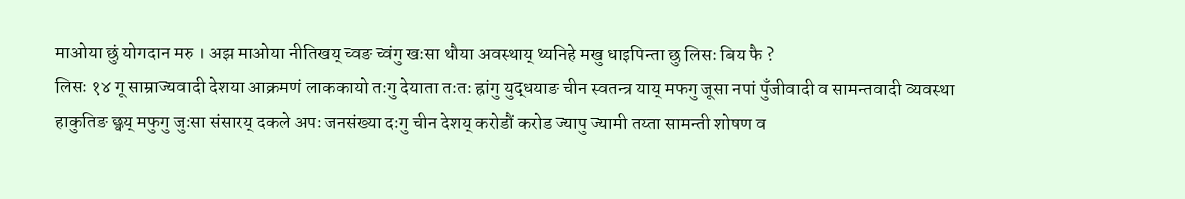माओया छुं योगदान मरु । अझ माओया नीतिखय् च्वङ च्वंगु खःसा थौया अवस्थाय् थ्यनिहे मखु धाइपिन्ता छु लिसः बिय फै ?
लिसः १४ गू साम्राज्यवादी देशया आक्रमणं लाककायो तःगु देयाता तःतः ह्रांगु युद्धयाङ चीन स्वतन्त्र याय् मफगु जूसा नपां पुँजीवादी व सामन्तवादी व्यवस्था हाकुतिङ छ्वय् मफुगु जुःसा संसारय् दकले अपः जनसंख्या दःगु चीन देशय् करोडौं करोड ज्यापु ज्यामी तय्ता सामन्ती शोषण व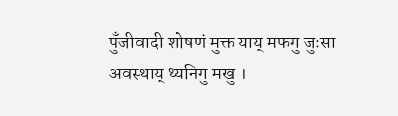पुँजीवादी शोषणं मुक्त याय् मफगु जुःसा अवस्थाय् थ्यनिगु मखु ।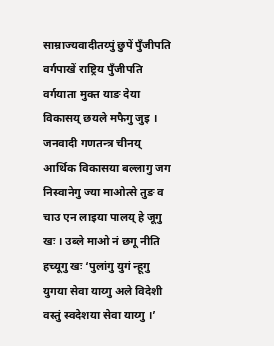साम्राज्यवादीतय्पुं छुपें पुँजीपति वर्गपाखें राष्ट्रिय पुँजीपति वर्गयाता मुक्त याङ देया विकासय् छयले मफैगु जुइ । जनवादी गणतन्त्र चीनय् आर्थिक विकासया बल्लागु जग निस्वानेगु ज्या माओत्से तुङ व चाउ एन लाइया पालय् हे जूगु खः । उब्ले माओ नं छगू नीति हच्यूगु खः ‘पुलांगु युगं न्हूगु युगया सेवा याय्गु अले विदेशी वस्तुं स्वदेशया सेवा याय्गु ।’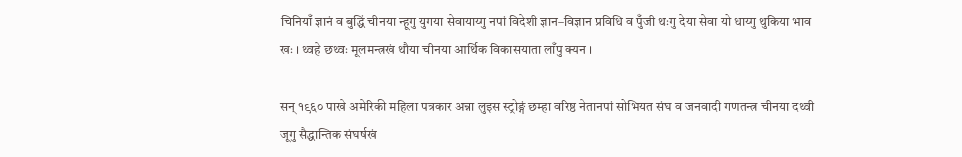चिनियाँ ज्ञानं व बुद्धिं चीनया न्हूगु युगया सेवायाय्गु नपां विदेशी ज्ञान–विज्ञान प्रविधि व पुँजी थःगु देया सेवा यो धाय्गु थुकिया भाव खः । थ्वहे छथ्वः मूलमन्त्रखं थौया चीनया आर्थिक विकासयाता लाँपु क्यन ।

सन् १९६० पाखे अमेरिकी महिला पत्रकार अन्ना लुइस स्ट्रोङ्गं छम्हा वरिष्ठ नेतानपां सोभियत संघ व जनवादी गणतन्त्र चीनया दथ्वी जूगु सैद्धान्तिक संघर्षखं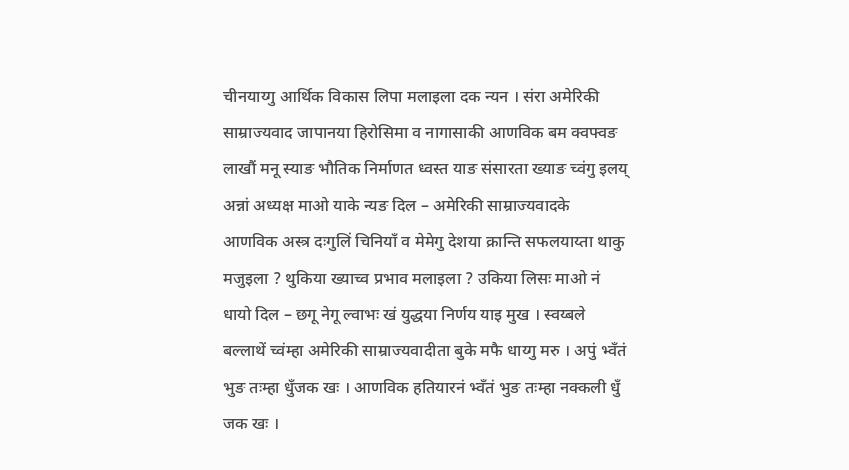चीनयाय्गु आर्थिक विकास लिपा मलाइला दक न्यन । संरा अमेरिकी साम्राज्यवाद जापानया हिरोसिमा व नागासाकी आणविक बम क्वफ्वङ लाखौं मनू स्याङ भौतिक निर्माणत ध्वस्त याङ संसारता ख्याङ च्वंगु इलय् अन्नां अध्यक्ष माओ याके न्यङ दिल – अमेरिकी साम्राज्यवादके आणविक अस्त्र दःगुलिं चिनियाँ व मेमेगु देशया क्रान्ति सफलयाय्ता थाकु मजुइला ? थुकिया ख्याच्व प्रभाव मलाइला ? उकिया लिसः माओ नं धायो दिल – छगू नेगू ल्वाभः खं युद्धया निर्णय याइ मुख । स्वय्बले बल्लाथें च्वंम्हा अमेरिकी साम्राज्यवादीता बुके मफै धाय्गु मरु । अपुं भ्वँतं भुङ तःम्हा धुँजक खः । आणविक हतियारनं भ्वँतं भुङ तःम्हा नक्कली धुँ जक खः ।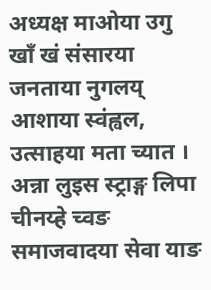अध्यक्ष माओया उगु खाँ खं संसारया जनताया नुगलय् आशाया स्वंह्वल, उत्साहया मता च्यात । अन्ना लुइस स्ट्राङ्ग लिपा चीनय्हे च्वङ समाजवादया सेवा याङ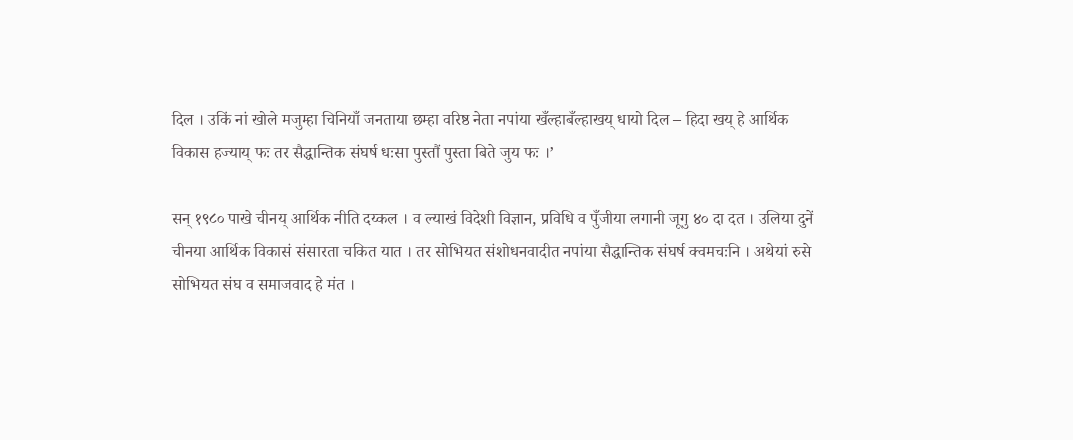दिल । उकिं नां खोले मजुम्हा चिनियाँ जनताया छम्हा वरिष्ठ नेता नपांया खँल्हाबँल्हाखय् धायो दिल – हिदा खय् हे आर्थिक विकास हज्याय् फः तर सैद्धान्तिक संघर्ष धःसा पुस्तौं पुस्ता बिते जुय फः ।’

सन् १९८० पाखे चीनय् आर्थिक नीति दय्कल । व ल्याखं विदेशी विज्ञान, प्रविधि व पुँजीया लगानी जूगु ४० दा दत । उलिया दुनें चीनया आर्थिक विकासं संसारता चकित यात । तर सोभियत संशोधनवादीत नपांया सैद्धान्तिक संघर्ष क्वमचःनि । अथेयां रुसे सोभियत संघ व समाजवाद हे मंत ।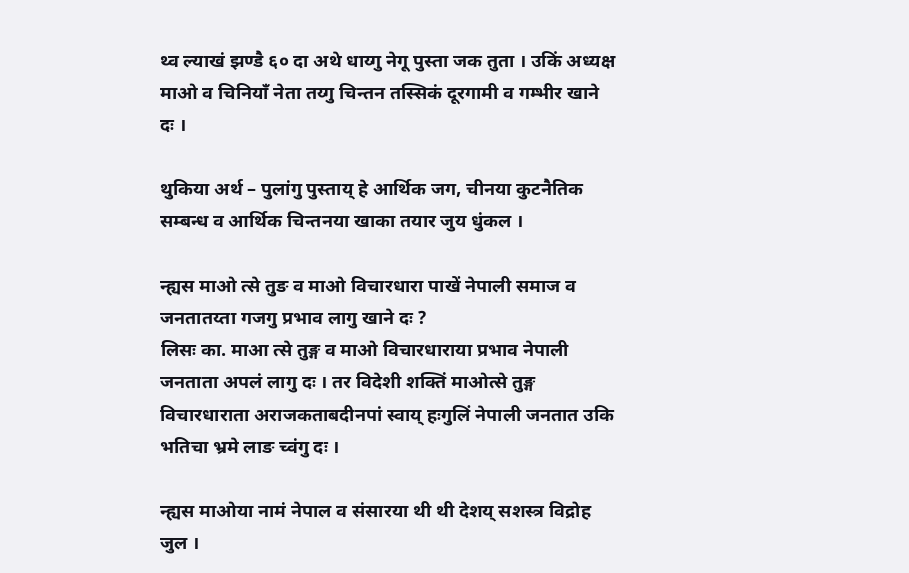थ्व ल्याखं झण्डै ६० दा अथे धाय्गु नेगू पुस्ता जक तुता । उकिं अध्यक्ष माओ व चिनियाँ नेता तय्गु चिन्तन तस्सिकं दूरगामी व गम्भीर खाने दः ।

थुकिया अर्थ – पुलांगु पुस्ताय् हे आर्थिक जग, चीनया कुटनैतिक सम्बन्ध व आर्थिक चिन्तनया खाका तयार जुय धुंकल ।

न्ह्यस माओ त्से तुङ व माओ विचारधारा पाखें नेपाली समाज व जनतातय्ता गजगु प्रभाव लागु खाने दः ?
लिसः का. माआ त्से तुङ्ग व माओ विचारधाराया प्रभाव नेपाली जनताता अपलं लागु दः । तर विदेशी शक्तिं माओत्से तुङ्ग विचारधाराता अराजकताबदीनपां स्वाय् हःगुलिं नेपाली जनतात उकि भतिचा भ्रमे लाङ च्वंगु दः ।

न्ह्यस माओया नामं नेपाल व संसारया थी थी देशय् सशस्त्र विद्रोह जुल ।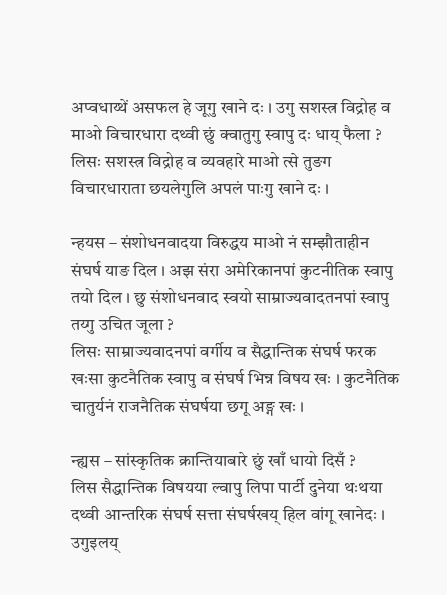अप्वधाय्थें असफल हे जूगु खाने दः । उगु सशस्त्र विद्रोह व माओ विचारधारा दथ्वी छुं क्वातुगु स्वापु दः धाय् फैला ?
लिसः सशस्त्र विद्रोह व व्यवहारे माओ त्से तुङग विचारधाराता छयलेगुलि अपलं पाःगु खाने दः ।

न्हयस – संशोधनवादया विरुद्धय माओ नं सम्झौताहीन संघर्ष याङ दिल । अझ संरा अमेरिकानपां कुटनीतिक स्वापु तयो दिल । छु संशोधनवाद स्वयो साम्राज्यवादतनपां स्वापु तय्गु उचित जूला ?
लिसः साम्राज्यवादनपां वर्गीय व सैद्धान्तिक संघर्ष फरक खःसा कुटनैतिक स्वापु व संघर्ष भिन्न विषय खः । कुटनैतिक चातुर्यनं राजनैतिक संघर्षया छगू अङ्ग खः ।

न्ह्यस – सांस्कृतिक क्रान्तियाबारे छुं खाँ धायो दिसँ ?
लिस सैद्धान्तिक विषयया ल्वापु लिपा पार्टी दुनेया थःथया दथ्वी आन्तरिक संघर्ष सत्ता संघर्षखय् हिल वांगू खानेदः । उगुइलय्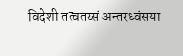विदेशी तत्वतय्सं अन्तरध्वंसया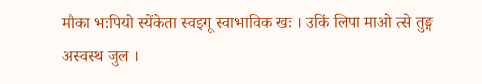मौका भःपियो स्येंकेता स्वइगू स्वाभाविक खः । उकिं लिपा माओ त्से तुङ्ग अस्वस्थ जुल ।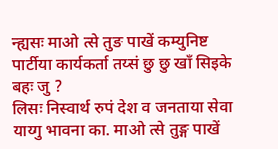न्ह्यसः माओ त्से तुङ पाखें कम्युनिष्ट पार्टीया कार्यकर्ता तय्सं छु छु खाँ सिइके बहः जु ?
लिसः निस्वार्थ रुपं देश व जनताया सेवा याय्गु भावना का. माओ त्से तुङ्ग पाखें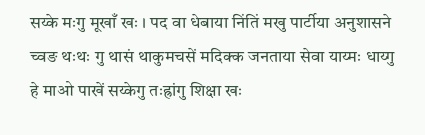सय्के मःगु मूखाँ खः । पद वा धेबाया निंतिं मखु पार्टीया अनुशासने च्वङ थःथः गु थासं थाकुमचसें मदिक्क जनताया सेवा याय्मः धाय्गु हे माओ पाखें सय्केगु तःह्रांगु शिक्षा खः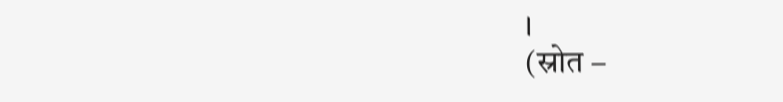।
(स्रोत –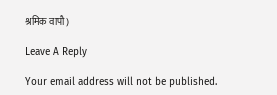श्रमिक वापौ)

Leave A Reply

Your email address will not be published.